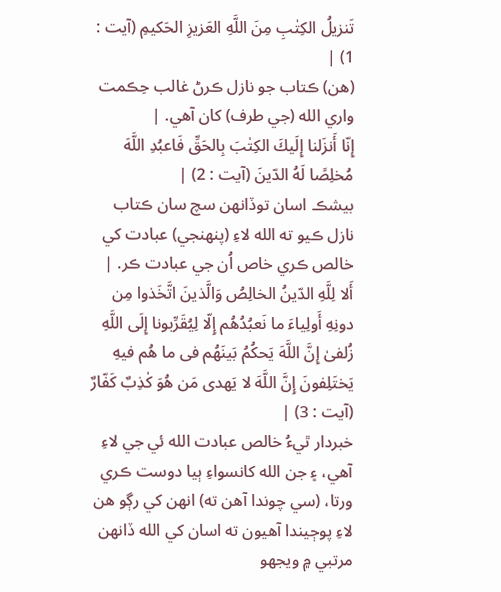تَنزيلُ الكِتٰبِ مِنَ اللَّهِ العَزيزِ الحَكيمِ (آيت : 1) |
(ھن) ڪتاب جو نازل ڪرڻ غالب حِڪمت واري الله (جي طرف) کان آھي. |
إِنّا أَنزَلنا إِلَيكَ الكِتٰبَ بِالحَقِّ فَاعبُدِ اللَّهَ مُخلِصًا لَهُ الدّينَ (آيت : 2) |
بيشڪ اسان توڏانھن سچ سان ڪتاب نازل ڪيو ته الله لاءِ (پنھنجي) عبادت کي خالص ڪري خاص اُن جي عبادت ڪر. |
أَلا لِلَّهِ الدّينُ الخالِصُ وَالَّذينَ اتَّخَذوا مِن دونِهِ أَولِياءَ ما نَعبُدُهُم إِلّا لِيُقَرِّبونا إِلَى اللَّهِ زُلفىٰ إِنَّ اللَّهَ يَحكُمُ بَينَهُم فى ما هُم فيهِ يَختَلِفونَ إِنَّ اللَّهَ لا يَهدى مَن هُوَ كٰذِبٌ كَفّارٌ (آيت : 3) |
خبردار ٿيءُ خالص عبادت الله ئي جي لاءِ آھي، ۽ جن الله کانسواءِ ٻيا دوست ڪري ورتا، (سي چوندا آھن ته) انھن کي رڳو ھن لاءِ پوڄيندا آھيون ته اسان کي الله ڏانھن مرتبي ۾ ويجھو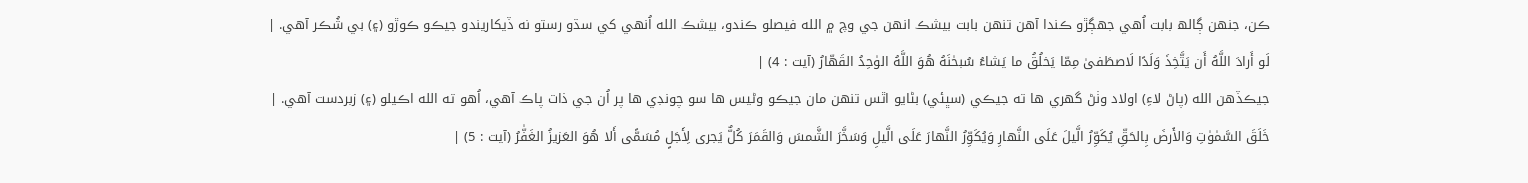ڪن، جنھن ڳالھ بابت اُھي جھڳڙو ڪندا آھن تنھن بابت بيشڪ انھن جي وچ ۾ الله فيصلو ڪندو، بيشڪ الله اُنھي کي سڌو رستو نه ڏيکاريندو جيڪو ڪوڙو (۽) بي شُڪر آھي. |
لَو أَرادَ اللَّهُ أَن يَتَّخِذَ وَلَدًا لَاصطَفىٰ مِمّا يَخلُقُ ما يَشاءُ سُبحٰنَهُ هُوَ اللَّهُ الوٰحِدُ القَهّارُ (آيت : 4) |
جيڪڏھن الله (پاڻ لاءِ) اولاد وٺڻ گھري ھا ته جيڪي (سڀئي) بڻايو اٿس تنھن مان جيڪو وڻيس ھا سو چونڊي ھا پر اُن جي ذات پاڪ آھي، اُھو ته الله اڪيلو (۽) زبردست آھي. |
خَلَقَ السَّمٰوٰتِ وَالأَرضَ بِالحَقِّ يُكَوِّرُ الَّيلَ عَلَى النَّهارِ وَيُكَوِّرُ النَّهارَ عَلَى الَّيلِ وَسَخَّرَ الشَّمسَ وَالقَمَرَ كُلٌّ يَجرى لِأَجَلٍ مُسَمًّى أَلا هُوَ العَزيزُ الغَفّٰرُ (آيت : 5) |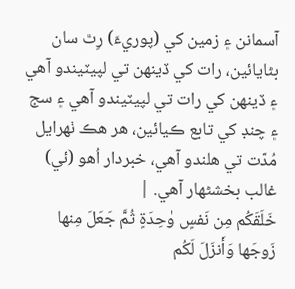آسمانن ۽ زمين کي (پوريءَ) رِٿ سان بڻايائين، رات کي ڏينھن تي لپيٽيندو آھي ۽ ڏينھن کي رات تي لپيٽيندو آھي ۽ سج ۽ چنڊ کي تابع ڪيائين، ھر ھڪ ٺھرايل مُدّت تي ھلندو آھي، خبردار اُھو (ئي) غالب بخشڻھار آھي. |
خَلَقَكُم مِن نَفسٍ وٰحِدَةٍ ثُمَّ جَعَلَ مِنها زَوجَها وَأَنزَلَ لَكُم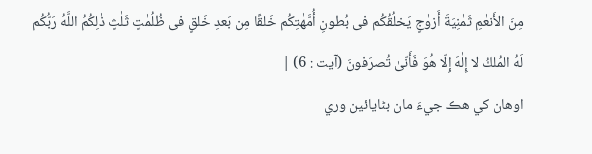مِنَ الأَنعٰمِ ثَمٰنِيَةَ أَزوٰجٍ يَخلُقُكُم فى بُطونِ أُمَّهٰتِكُم خَلقًا مِن بَعدِ خَلقٍ فى ظُلُمٰتٍ ثَلٰثٍ ذٰلِكُمُ اللَّهُ رَبُّكُم لَهُ المُلكُ لا إِلٰهَ إِلّا هُوَ فَأَنّىٰ تُصرَفونَ (آيت : 6) |
اوھان کي ھڪ جيءَ مان بڻايائين وري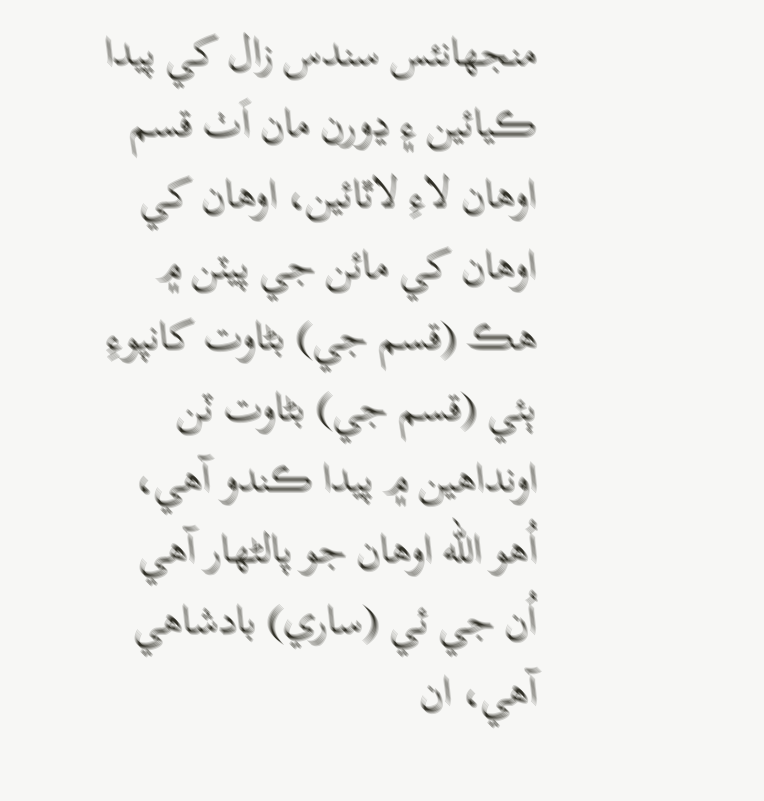منجھانئس سندس زال کي پيدا ڪيائين ۽ ڍورن مان اَٺ قسم اوھان لاءِ لاٿائين، اوھان کي اوھان کي مائن جي پيٽن ۾ ھڪ (قسم جي) بڻاوت کانپوءِ ٻئي (قسم جي) بڻاوت ٽن اونداھين ۾ پيدا ڪندو آھي، اُھو الله اوھان جو پالڻھار آھي اُن جي ئي (ساري) بادشاھي آھي، ان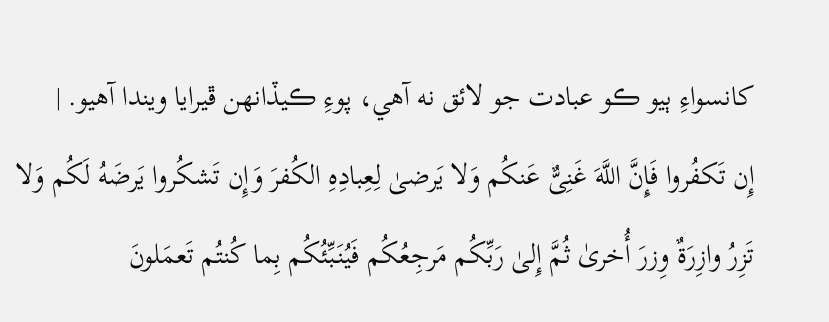کانسواءِ ٻيو ڪو عبادت جو لائق نه آھي، پوءِ ڪيڏانھن ڦيرايا ويندا آھيو. |
إِن تَكفُروا فَإِنَّ اللَّهَ غَنِىٌّ عَنكُم وَلا يَرضىٰ لِعِبادِهِ الكُفرَ وَإِن تَشكُروا يَرضَهُ لَكُم وَلا تَزِرُ وازِرَةٌ وِزرَ أُخرىٰ ثُمَّ إِلىٰ رَبِّكُم مَرجِعُكُم فَيُنَبِّئُكُم بِما كُنتُم تَعمَلونَ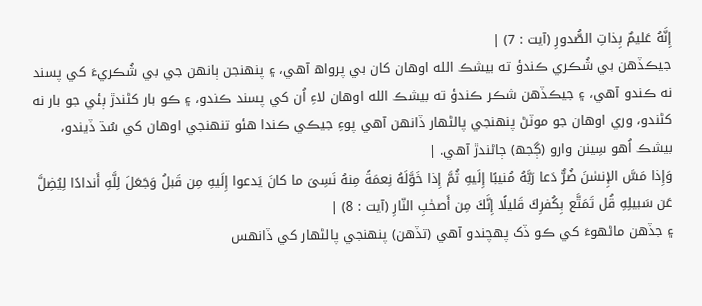إِنَّهُ عَليمٌ بِذاتِ الصُّدورِ (آيت : 7) |
جيڪڏھن بي شُڪري ڪندؤ ته بيشڪ الله اوھان کان بي پرواھ آھي، ۽ پنھنجن ٻانھن جي بي شُڪريءَ کي پسند نه ڪندو آھي، ۽ جيڪڏھن شڪر ڪندؤ ته بيشڪ الله اوھان لاءِ اُن کي پسند ڪندو، ۽ ڪو بار کڻندڙ ٻئي جو بار نه کڻندو، وري اوھان جو موٽڻ پنھنجي پالڻھار ڏانھن آھي پوءِ جيڪي ڪندا ھئو تنھنجي اوھان کي سُڌ ڏيندو، بيشڪ اُھو سِينن وارو (ڳجھ) ڄاڻندڙ آھي. |
وَإِذا مَسَّ الإِنسٰنَ ضُرٌّ دَعا رَبَّهُ مُنيبًا إِلَيهِ ثُمَّ إِذا خَوَّلَهُ نِعمَةً مِنهُ نَسِىَ ما كانَ يَدعوا إِلَيهِ مِن قَبلُ وَجَعَلَ لِلَّهِ أَندادًا لِيُضِلَّ عَن سَبيلِهِ قُل تَمَتَّع بِكُفرِكَ قَليلًا إِنَّكَ مِن أَصحٰبِ النّارِ (آيت : 8) |
۽ جڏھن ماڻھوءَ کي ڪو ڏک پھچندو آھي (تڏھن) پنھنجي پالڻھار کي ڏانھس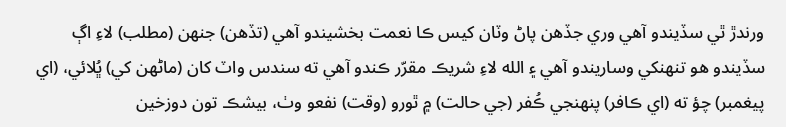ورندڙ ٿي سڏيندو آھي وري جڏھن پاڻ وٽان کيس ڪا نعمت بخشيندو آھي (تڏھن) جنھن (مطلب) لاءِ اڳ سڏيندو ھو تنھنکي وساريندو آھي ۽ الله لاءِ شريڪ مقرّر ڪندو آھي ته سندس واٽ کان (ماڻھن کي) ڀُلائي، (اي پيغمبر) چؤ ته (اي ڪافر) پنھنجي ڪُفر (جي حالت) ۾ ٿورو (وقت) نفعو وٺ، بيشڪ تون دوزخين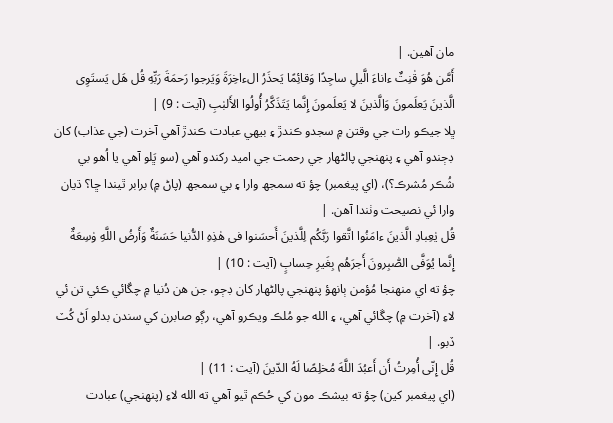مان آھين. |
أَمَّن هُوَ قٰنِتٌ ءاناءَ الَّيلِ ساجِدًا وَقائِمًا يَحذَرُ الءاخِرَةَ وَيَرجوا رَحمَةَ رَبِّهِ قُل هَل يَستَوِى الَّذينَ يَعلَمونَ وَالَّذينَ لا يَعلَمونَ إِنَّما يَتَذَكَّرُ أُولُوا الأَلبٰبِ (آيت : 9) |
ڀلا جيڪو رات جي وقتن ۾ سجدو ڪندڙ ۽ بيھي عبادت ڪندڙ آھي آخرت (جي عذاب) کان ڊڄندو آھي ۽ پنھنجي پالڻھار جي رحمت جي اميد رکندو آھي (سو ڀَلو آھي يا اُھو بي شُڪر مُشرڪ؟)، (اي پيغمبر) چؤ ته سمجھ وارا ۽ بي سمجھ (پاڻ ۾) برابر ٿيندا ڇا؟ ڌيان وارا ئي نصيحت وٺندا آھن. |
قُل يٰعِبادِ الَّذينَ ءامَنُوا اتَّقوا رَبَّكُم لِلَّذينَ أَحسَنوا فى هٰذِهِ الدُّنيا حَسَنَةٌ وَأَرضُ اللَّهِ وٰسِعَةٌ إِنَّما يُوَفَّى الصّٰبِرونَ أَجرَهُم بِغَيرِ حِسابٍ (آيت : 10) |
چؤ ته اي منھنجا مُؤمن ٻانھؤ پنھنجي پالڻھار کان ڊڄو، جن ھن دُنيا ۾ چڱائي ڪئي تن ئي لاءِ (آخرت ۾) چڱائي آھي، ۽ الله جو مُلڪ ويڪرو آھي، رڳو صابرن کي سندن بدلو اَڻ کُٽ ڏبو. |
قُل إِنّى أُمِرتُ أَن أَعبُدَ اللَّهَ مُخلِصًا لَهُ الدّينَ (آيت : 11) |
(اي پيغمبر کين) چؤ ته بيشڪ مون کي حُڪم ٿيو آھي ته الله لاءِ (پنھنجي) عبادت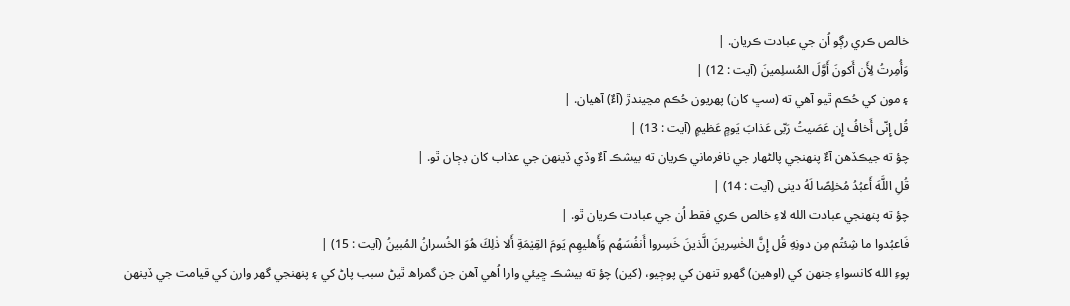خالص ڪري رڳو اُن جي عبادت ڪريان. |
وَأُمِرتُ لِأَن أَكونَ أَوَّلَ المُسلِمينَ (آيت : 12) |
۽ مون کي حُڪم ٿيو آھي ته (سڀ کان) پھريون حُڪم مڃيندڙ (آءٌ) آھيان. |
قُل إِنّى أَخافُ إِن عَصَيتُ رَبّى عَذابَ يَومٍ عَظيمٍ (آيت : 13) |
چؤ ته جيڪڏھن آءٌ پنھنجي پالڻھار جي نافرماني ڪريان ته بيشڪ آءٌ وڏي ڏينھن جي عذاب کان ڊڄان ٿو. |
قُلِ اللَّهَ أَعبُدُ مُخلِصًا لَهُ دينى (آيت : 14) |
چؤ ته پنھنجي عبادت الله لاءِ خالص ڪري فقط اُن جي عبادت ڪريان ٿو. |
فَاعبُدوا ما شِئتُم مِن دونِهِ قُل إِنَّ الخٰسِرينَ الَّذينَ خَسِروا أَنفُسَهُم وَأَهليهِم يَومَ القِيٰمَةِ أَلا ذٰلِكَ هُوَ الخُسرانُ المُبينُ (آيت : 15) |
پوءِ الله کانسواءِ جنھن کي (اوھين) گھرو تنھن کي پوڄيو، (کين) چؤ ته بيشڪ ڇيئي وارا اُھي آھن جن گمراھ ٿيڻ سبب پاڻ کي ۽ پنھنجي گھر وارن کي قيامت جي ڏينھن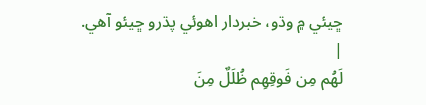ڇيئي ۾ وڌو، خبردار اھوئي پڌرو ڇيئو آھي. |
لَهُم مِن فَوقِهِم ظُلَلٌ مِنَ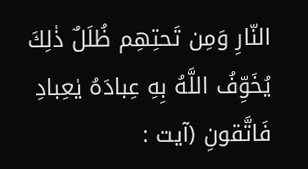النّارِ وَمِن تَحتِهِم ظُلَلٌ ذٰلِكَ يُخَوِّفُ اللَّهُ بِهِ عِبادَهُ يٰعِبادِ فَاتَّقونِ (آيت :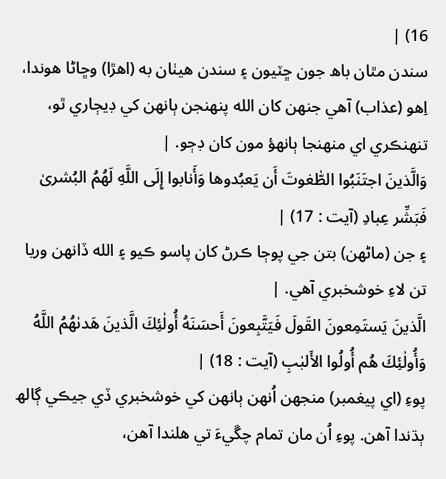16) |
سندن مٿان باھ جون ڇٽيون ۽ سندن ھيٺان به (اھڙا) وڇاڻا ھوندا، اِھو (عذاب) آھي جنھن کان الله پنھنجن ٻانھن کي ڊيڄاري ٿو، تنھنڪري اي منھنجا ٻانھؤ مون کان ڊڄو. |
وَالَّذينَ اجتَنَبُوا الطّٰغوتَ أَن يَعبُدوها وَأَنابوا إِلَى اللَّهِ لَهُمُ البُشرىٰ فَبَشِّر عِبادِ (آيت : 17) |
۽ جن (ماڻھن) بتن جي پوڄا ڪرڻ کان پاسو ڪيو ۽ الله ڏانھن وريا تن لاءِ خوشخبري آھي. |
الَّذينَ يَستَمِعونَ القَولَ فَيَتَّبِعونَ أَحسَنَهُ أُولٰئِكَ الَّذينَ هَدىٰهُمُ اللَّهُ وَأُولٰئِكَ هُم أُولُوا الأَلبٰبِ (آيت : 18) |
پوءِ (اي پيغمبر) منجھن اُنھن ٻانھن کي خوشخبري ڏي جيڪي ڳالھ ٻڌندا آھن. پوءِ اُن مان تمام چڱيءَ تي ھلندا آھن،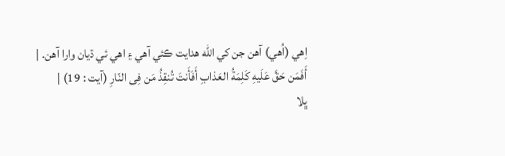اِھي (اُھي) آھن جن کي الله ھدايت ڪئي آھي ۽ اھي ئي ڌيان وارا آھن. |
أَفَمَن حَقَّ عَلَيهِ كَلِمَةُ العَذابِ أَفَأَنتَ تُنقِذُ مَن فِى النّارِ (آيت : 19) |
ڀلا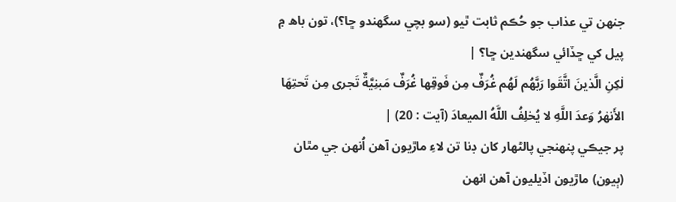جنھن تي عذاب جو حُڪم ثابت ٿيو (سو بچي سگھندو ڇا؟)، تون باھ ۾ پيل کي ڇڏائي سگھندين ڇا؟ |
لٰكِنِ الَّذينَ اتَّقَوا رَبَّهُم لَهُم غُرَفٌ مِن فَوقِها غُرَفٌ مَبنِيَّةٌ تَجرى مِن تَحتِهَا الأَنهٰرُ وَعدَ اللَّهِ لا يُخلِفُ اللَّهُ الميعادَ (آيت : 20) |
پر جيڪي پنھنجي پالڻھار کان ڊنا تن لاءِ ماڙيون آھن اُنھن جي مٿان (ٻيون) ماڙيون اڏيليون آھن انھن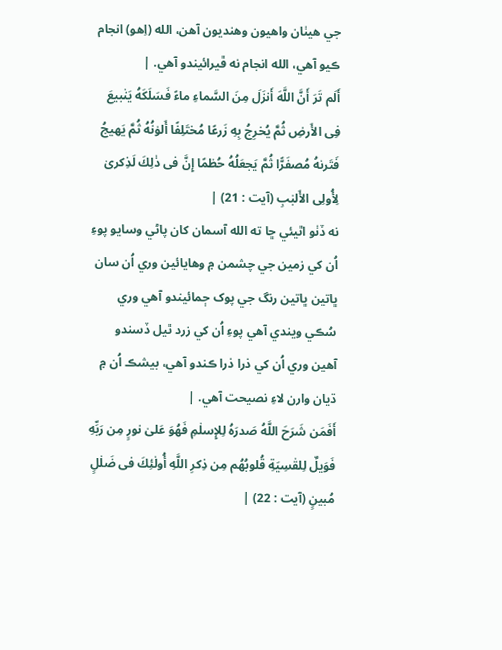جي ھيٺان واھيون وھنديون آھن، الله (اِھو) انجام ڪيو آھي، الله انجام نه ڦيرائيندو آھي. |
أَلَم تَرَ أَنَّ اللَّهَ أَنزَلَ مِنَ السَّماءِ ماءً فَسَلَكَهُ يَنٰبيعَ فِى الأَرضِ ثُمَّ يُخرِجُ بِهِ زَرعًا مُختَلِفًا أَلوٰنُهُ ثُمَّ يَهيجُ فَتَرىٰهُ مُصفَرًّا ثُمَّ يَجعَلُهُ حُطٰمًا إِنَّ فى ذٰلِكَ لَذِكرىٰ لِأُولِى الأَلبٰبِ (آيت : 21) |
نه ڏٺو اٿيئي ڇا ته الله آسمان کان پاڻي وسايو پوءِ اُن کي زمين جي چشمن ۾ وھايائين وري اُن سان ڀاتين ڀاتين رنگ جي پوک ڄمائيندو آھي وري سُڪي ويندي آھي پوءِ اُن کي زرد ٿيل ڏسندو آھين وري اُن کي ذرا ذرا ڪندو آھي، بيشڪ اُن ۾ ڌيان وارن لاءِ نصيحت آھي. |
أَفَمَن شَرَحَ اللَّهُ صَدرَهُ لِلإِسلٰمِ فَهُوَ عَلىٰ نورٍ مِن رَبِّهِ فَوَيلٌ لِلقٰسِيَةِ قُلوبُهُم مِن ذِكرِ اللَّهِ أُولٰئِكَ فى ضَلٰلٍ مُبينٍ (آيت : 22) |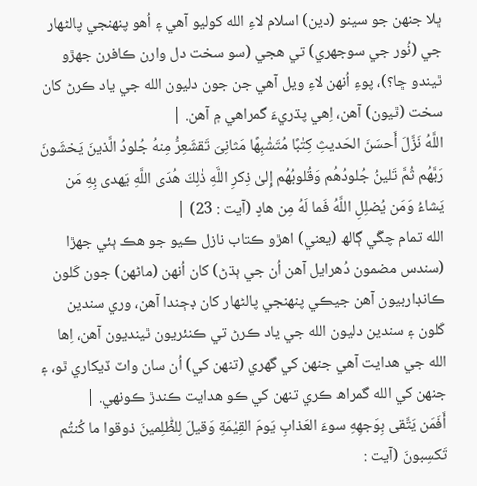ڀلا جنھن جو سينو (دين) اسلام لاءِ الله کوليو آھي ۽ اُھو پنھنجي پالڻھار جي (نُور جي سوجھري) تي ھجي (سو سخت دل وارن ڪافرن جھڙو ٿيندو ڇا؟)، پوءِ اُنھن لاءِ ويل آھي جن جون دليون الله جي ياد ڪرڻ کان سخت (ٿيون) آھن، اِھي پڌريءَ گمراھي ۾ آھن. |
اللَّهُ نَزَّلَ أَحسَنَ الحَديثِ كِتٰبًا مُتَشٰبِهًا مَثانِىَ تَقشَعِرُّ مِنهُ جُلودُ الَّذينَ يَخشَونَ رَبَّهُم ثُمَّ تَلينُ جُلودُهُم وَقُلوبُهُم إِلىٰ ذِكرِ اللَّهِ ذٰلِكَ هُدَى اللَّهِ يَهدى بِهِ مَن يَشاءُ وَمَن يُضلِلِ اللَّهُ فَما لَهُ مِن هادٍ (آيت : 23) |
الله تمام چڱي ڳالھ (يعني) اھڙو ڪتاب نازل ڪيو جو ھڪ ٻئي جھڙا (سندس مضمون دُھرايل آھن اُن جي ٻڌڻ) کان اُنھن (ماڻھن) جون کَلون ڪانڊاربيون آھن جيڪي پنھنجي پالڻھار کان ڊڄندا آھن، وري سندين کَلون ۽ سندين دليون الله جي ياد ڪرڻ تي ڪنئريون ٿينديون آھن، اِھا الله جي ھدايت آھي جنھن کي گھري (تنھن کي) اُن سان واٽ ڏيکاري ٿو، ۽ جنھن کي الله گمراھ ڪري تنھن کي ڪو ھدايت ڪندڙ ڪونھي. |
أَفَمَن يَتَّقى بِوَجهِهِ سوءَ العَذابِ يَومَ القِيٰمَةِ وَقيلَ لِلظّٰلِمينَ ذوقوا ما كُنتُم تَكسِبونَ (آيت :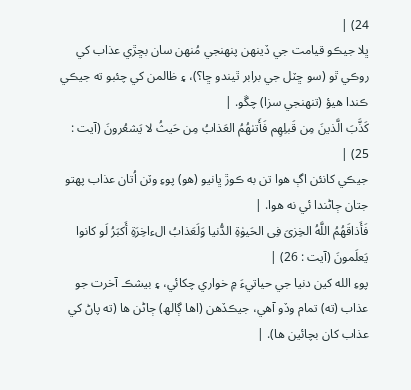24) |
ڀلا جيڪو قيامت جي ڏينھن پنھنجي مُنھن سان بڇڙي عذاب کي روڪي ٿو (سو ڇٽل جي برابر ٿيندو ڇا؟)، ۽ ظالمن کي چئبو ته جيڪي ڪندا ھيؤ (تنھنجي سزا) چڱو. |
كَذَّبَ الَّذينَ مِن قَبلِهِم فَأَتىٰهُمُ العَذابُ مِن حَيثُ لا يَشعُرونَ (آيت : 25) |
جيڪي کانئن اڳ ھوا تن به ڪوڙ ڀانيو (ھو) پوءِ وٽن اُتان عذاب پھتو جتان ڄاڻندا ئي نه ھوا. |
فَأَذاقَهُمُ اللَّهُ الخِزىَ فِى الحَيوٰةِ الدُّنيا وَلَعَذابُ الءاخِرَةِ أَكبَرُ لَو كانوا يَعلَمونَ (آيت : 26) |
پوءِ الله کين دنيا جي حياتيءَ ۾ خواري چکائي، ۽ بيشڪ آخرت جو عذاب (ته) تمام وڏو آھي، جيڪڏھن (اھا ڳالھ) ڄاڻن ھا (ته پاڻ کي عذاب کان بچائين ھا). |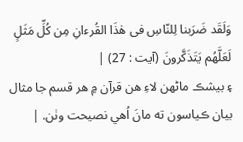وَلَقَد ضَرَبنا لِلنّاسِ فى هٰذَا القُرءانِ مِن كُلِّ مَثَلٍ لَعَلَّهُم يَتَذَكَّرونَ (آيت : 27) |
۽ بيشڪ ماڻھن لاءِ ھن قرآن ۾ ھر قسم جا مثال بيان ڪياسون ته مانَ اُھي نصيحت وٺن. |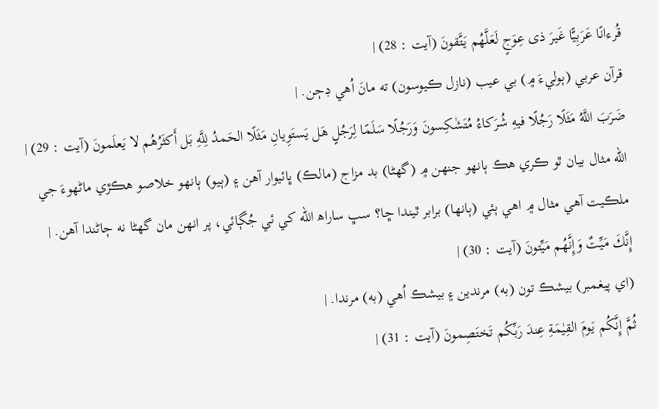قُرءانًا عَرَبِيًّا غَيرَ ذى عِوَجٍ لَعَلَّهُم يَتَّقونَ (آيت : 28) |
قرآن عربي (ٻوليءَ ۾) بي عيب (نازل ڪيوسون) ته مانَ اُھي ڊڄن. |
ضَرَبَ اللَّهُ مَثَلًا رَجُلًا فيهِ شُرَكاءُ مُتَشٰكِسونَ وَرَجُلًا سَلَمًا لِرَجُلٍ هَل يَستَوِيانِ مَثَلًا الحَمدُ لِلَّهِ بَل أَكثَرُهُم لا يَعلَمونَ (آيت : 29) |
الله مثال بيان ٿو ڪري ھڪ ٻانھو جنھن ۾ (گھڻا) بد مزاج (مالڪ) ڀائيوار آھن ۽ (ٻيو) ٻانھو خلاصو ھڪڙي ماڻھوءَ جي ملڪيت آھي مثال ۾ اھي ٻئي (ٻانھا) برابر ٿيندا ڇا؟ سڀ ساراھ الله کي ئي جُڳائي، پر انھن مان گھڻا نه ڄاڻندا آھن. |
إِنَّكَ مَيِّتٌ وَإِنَّهُم مَيِّتونَ (آيت : 30) |
(اي پيغمبر) بيشڪ تون (به) مرندين ۽ بيشڪ اُھي (به) مرندا. |
ثُمَّ إِنَّكُم يَومَ القِيٰمَةِ عِندَ رَبِّكُم تَختَصِمونَ (آيت : 31) |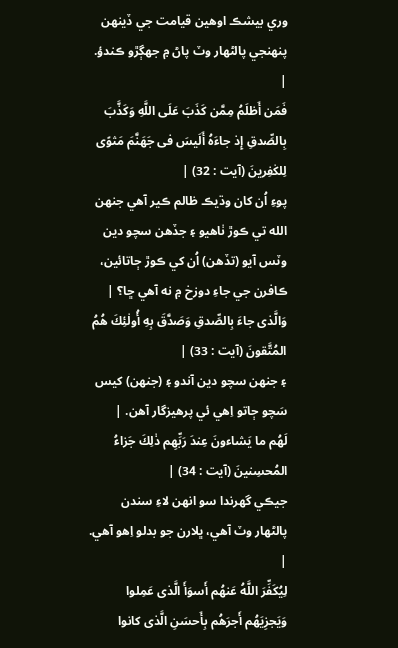وري بيشڪ اوھين قيامت جي ڏينھن پنھنجي پالڻھار وٽ پاڻ ۾ جھڳڙو ڪندؤ. |
فَمَن أَظلَمُ مِمَّن كَذَبَ عَلَى اللَّهِ وَكَذَّبَ بِالصِّدقِ إِذ جاءَهُ أَلَيسَ فى جَهَنَّمَ مَثوًى لِلكٰفِرينَ (آيت : 32) |
پوءِ اُن کان وڌيڪ ظالم ڪير آھي جنھن الله تي ڪوڙ ٺاھيو ۽ جڏھن سچو دين وٽس آيو (تڏھن) اُن کي ڪوڙ ڄاتائين، ڪافرن جي جاءِ دوزخ ۾ نه آھي ڇا؟ |
وَالَّذى جاءَ بِالصِّدقِ وَصَدَّقَ بِهِ أُولٰئِكَ هُمُ المُتَّقونَ (آيت : 33) |
۽ جنھن سچو دين آندو ۽ (جنھن) کيس سَچو ڄاتو اِھي ئي پرھيزگار آھن. |
لَهُم ما يَشاءونَ عِندَ رَبِّهِم ذٰلِكَ جَزاءُ المُحسِنينَ (آيت : 34) |
جيڪي گھرندا سو انھن لاءِ سندن پالڻھار وٽ آھي، ڀلارن جو بدلو اِھو آھي. |
لِيُكَفِّرَ اللَّهُ عَنهُم أَسوَأَ الَّذى عَمِلوا وَيَجزِيَهُم أَجرَهُم بِأَحسَنِ الَّذى كانوا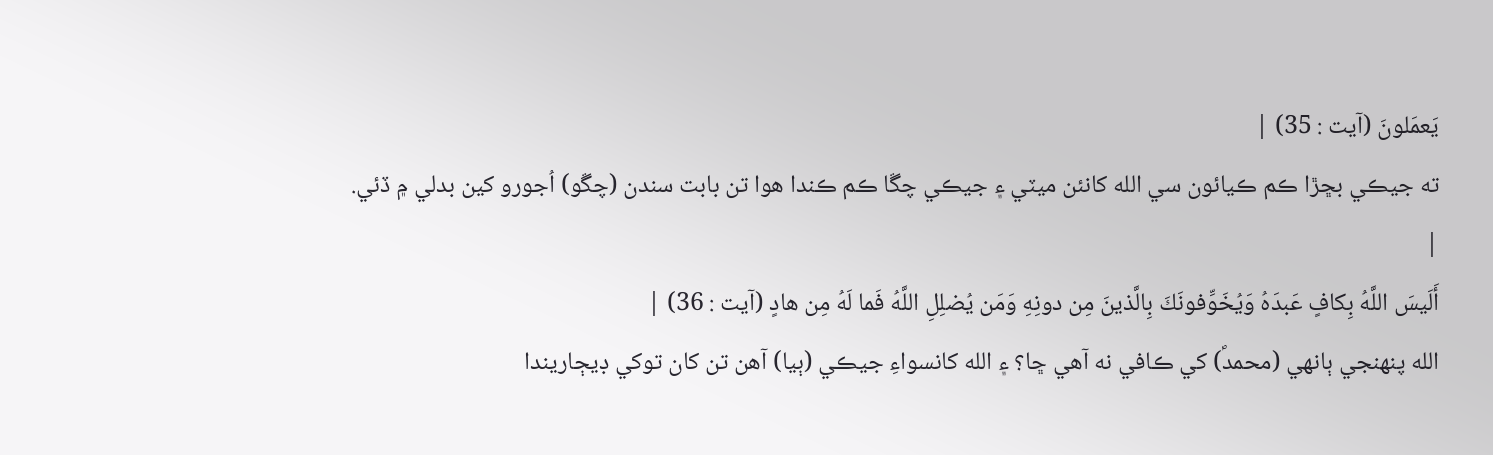يَعمَلونَ (آيت : 35) |
ته جيڪي بڇڙا ڪم ڪيائون سي الله کانئن ميٽي ۽ جيڪي چڱا ڪم ڪندا ھوا تن بابت سندن (چڱو) اُجورو کين بدلي ۾ ڏئي. |
أَلَيسَ اللَّهُ بِكافٍ عَبدَهُ وَيُخَوِّفونَكَ بِالَّذينَ مِن دونِهِ وَمَن يُضلِلِ اللَّهُ فَما لَهُ مِن هادٍ (آيت : 36) |
الله پنھنجي ٻانھي (محمدؐ) کي ڪافي نه آھي ڇا؟ ۽ الله کانسواءِ جيڪي (ٻيا) آھن تن کان توکي ڊيڄاريندا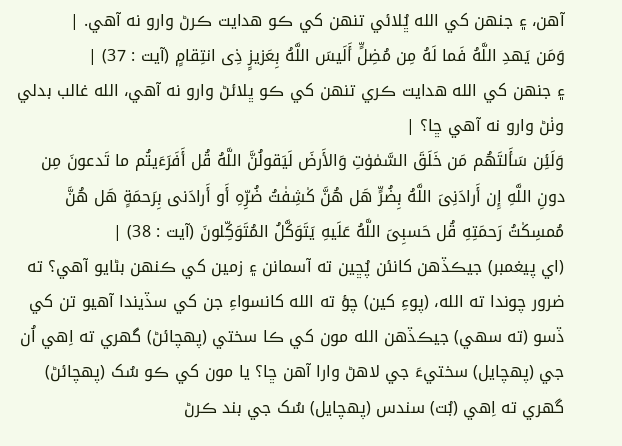آھن، ۽ جنھن کي الله ڀُلائي تنھن کي ڪو ھدايت ڪرڻ وارو نه آھي. |
وَمَن يَهدِ اللَّهُ فَما لَهُ مِن مُضِلٍّ أَلَيسَ اللَّهُ بِعَزيزٍ ذِى انتِقامٍ (آيت : 37) |
۽ جنھن کي الله ھدايت ڪري تنھن کي ڪو ڀلائڻ وارو نه آھي، الله غالب بدلي وٺڻ وارو نه آھي ڇا؟ |
وَلَئِن سَأَلتَهُم مَن خَلَقَ السَّمٰوٰتِ وَالأَرضَ لَيَقولُنَّ اللَّهُ قُل أَفَرَءَيتُم ما تَدعونَ مِن دونِ اللَّهِ إِن أَرادَنِىَ اللَّهُ بِضُرٍّ هَل هُنَّ كٰشِفٰتُ ضُرِّهِ أَو أَرادَنى بِرَحمَةٍ هَل هُنَّ مُمسِكٰتُ رَحمَتِهِ قُل حَسبِىَ اللَّهُ عَلَيهِ يَتَوَكَّلُ المُتَوَكِّلونَ (آيت : 38) |
(اي پيغمبر) جيڪڏھن کانئن پُڇين ته آسمانن ۽ زمين کي ڪنھن بڻايو آھي؟ ته ضرور چوندا ته الله، (پوءِ کين) چؤ ته الله کانسواءِ جن کي سڏيندا آھيو تن کي ڏسو (ته سھي) جيڪڏھن الله مون کي ڪا سختي (پھچائڻ) گھري ته اِھي اُن جي (پھچايل) سختيءَ جي لاھڻ وارا آھن ڇا؟ يا مون کي ڪو سُک (پھچائڻ) گھري ته اِھي (بُت) سندس (پھچايل) سُک جي بند ڪرڻ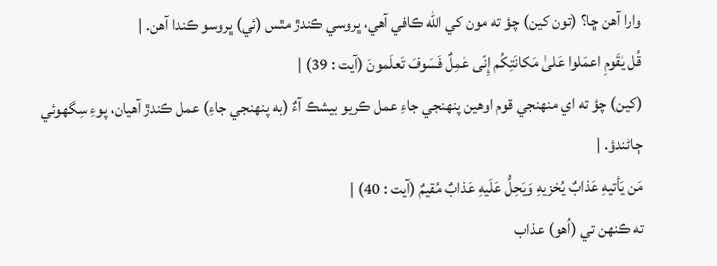وارا آھن ڇا؟ (تون کين) چؤ ته مون کي الله ڪافي آھي، ڀروسي ڪندڙ مٿس (ئي) ڀروسو ڪندا آھن. |
قُل يٰقَومِ اعمَلوا عَلىٰ مَكانَتِكُم إِنّى عٰمِلٌ فَسَوفَ تَعلَمونَ (آيت : 39) |
(کين) چؤ ته اي منھنجي قوم اوھين پنھنجي جاءِ عمل ڪريو بيشڪ آءٌ (به پنھنجي جاءِ) عمل ڪندڙ آھيان، پوءِ سِگھوئي ڄاڻندؤ. |
مَن يَأتيهِ عَذابٌ يُخزيهِ وَيَحِلُّ عَلَيهِ عَذابٌ مُقيمٌ (آيت : 40) |
ته ڪنھن تي (اُھو) عذاب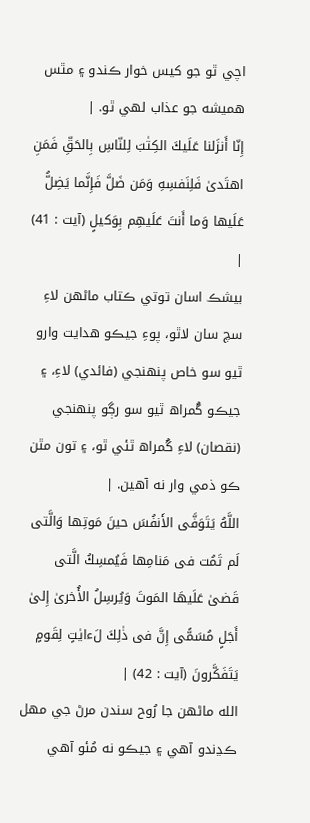اچي ٿو جو کيس خوار ڪندو ۽ مٿس ھميشه جو عذاب لھي ٿو. |
إِنّا أَنزَلنا عَلَيكَ الكِتٰبَ لِلنّاسِ بِالحَقِّ فَمَنِ اهتَدىٰ فَلِنَفسِهِ وَمَن ضَلَّ فَإِنَّما يَضِلُّ عَلَيها وَما أَنتَ عَلَيهِم بِوَكيلٍ (آيت : 41) |
بيشڪ اسان توتي ڪتاب ماڻھن لاءِ سچ سان لاٿو، پوءِ جيڪو ھدايت وارو ٿيو سو خاص پنھنجي (فائدي) لاءِ، ۽ جيڪو گُمراھ ٿيو سو رڳو پنھنجي (نقصان) لاءِ گُمراھ ٿئي ٿو، ۽ تون مٿن ڪو ذمي وار نه آھين. |
اللَّهُ يَتَوَفَّى الأَنفُسَ حينَ مَوتِها وَالَّتى لَم تَمُت فى مَنامِها فَيُمسِكُ الَّتى قَضىٰ عَلَيهَا المَوتَ وَيُرسِلُ الأُخرىٰ إِلىٰ أَجَلٍ مُسَمًّى إِنَّ فى ذٰلِكَ لَءايٰتٍ لِقَومٍ يَتَفَكَّرونَ (آيت : 42) |
الله ماڻھن جا رُوح سندن مرڻ جي مھل ڪڍندو آھي ۽ جيڪو نه مُئو آھي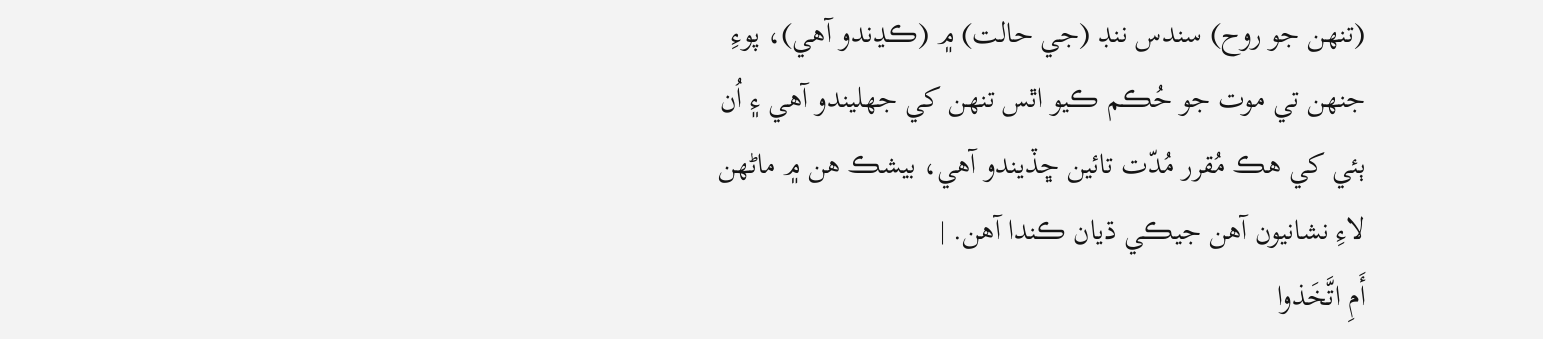(تنھن جو روح) سندس ننڊ (جي حالت) ۾ (ڪڍندو آھي)، پوءِ جنھن تي موت جو حُڪم ڪيو اٿس تنھن کي جھليندو آھي ۽ اُن ٻئي کي ھڪ مُقرر مُدّت تائين ڇڏيندو آھي، بيشڪ ھن ۾ ماڻھن لاءِ نشانيون آھن جيڪي ڌيان ڪندا آھن. |
أَمِ اتَّخَذوا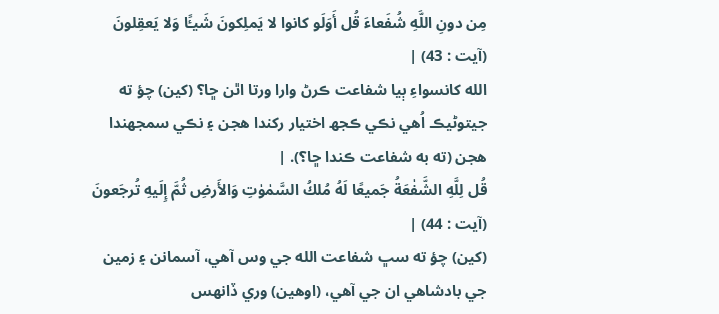مِن دونِ اللَّهِ شُفَعاءَ قُل أَوَلَو كانوا لا يَملِكونَ شَيـًٔا وَلا يَعقِلونَ (آيت : 43) |
الله کانسواءِ ٻيا شفاعت ڪرڻ وارا ورتا اٿن ڇا؟ (کين) چؤ ته جيتوڻيڪ اُھي نڪي ڪجھ اختيار رکندا ھجن ۽ نڪي سمجھندا ھجن (ته به شفاعت ڪندا ڇا؟). |
قُل لِلَّهِ الشَّفٰعَةُ جَميعًا لَهُ مُلكُ السَّمٰوٰتِ وَالأَرضِ ثُمَّ إِلَيهِ تُرجَعونَ (آيت : 44) |
(کين) چؤ ته سڀ شفاعت الله جي وس آھي، آسمانن ۽ زمين جي بادشاھي ان جي آھي، (اوھين) وري ڏانھس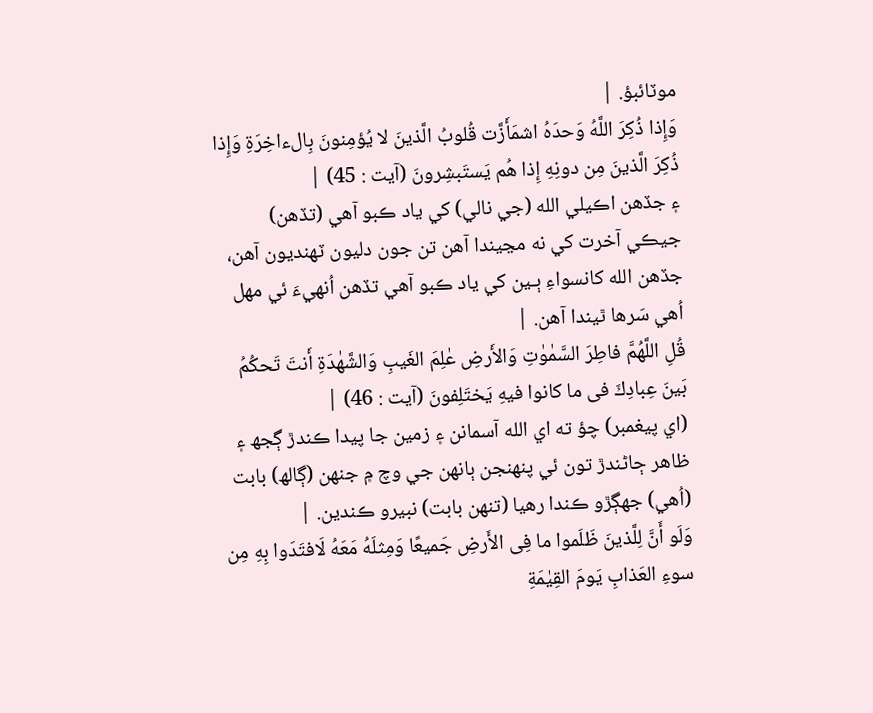موٽائبؤ. |
وَإِذا ذُكِرَ اللَّهُ وَحدَهُ اشمَأَزَّت قُلوبُ الَّذينَ لا يُؤمِنونَ بِالءاخِرَةِ وَإِذا ذُكِرَ الَّذينَ مِن دونِهِ إِذا هُم يَستَبشِرونَ (آيت : 45) |
۽ جڏھن اڪيلي الله (جي نالي) کي ياد ڪبو آھي (تڏھن) جيڪي آخرت کي نه مڃيندا آھن تن جون دليون ٽھنديون آھن، جڏھن الله کانسواءِ ٻـين کي ياد ڪبو آھي تڏھن اُنھيءَ ئي مھل اُھي سَرھا ٿيندا آھن. |
قُلِ اللَّهُمَّ فاطِرَ السَّمٰوٰتِ وَالأَرضِ عٰلِمَ الغَيبِ وَالشَّهٰدَةِ أَنتَ تَحكُمُ بَينَ عِبادِكَ فى ما كانوا فيهِ يَختَلِفونَ (آيت : 46) |
(اي پيغمبر) چؤ ته اي الله آسمانن ۽ زمين جا پيدا ڪندڙ ڳجھ ۽ ظاھر ڄاڻندڙ تون ئي پنھنجن ٻانھن جي وچ ۾ جنھن (ڳالھ) بابت (اُھي) جھڳڙو ڪندا رھيا (تنھن بابت) نبيرو ڪندين. |
وَلَو أَنَّ لِلَّذينَ ظَلَموا ما فِى الأَرضِ جَميعًا وَمِثلَهُ مَعَهُ لَافتَدَوا بِهِ مِن سوءِ العَذابِ يَومَ القِيٰمَةِ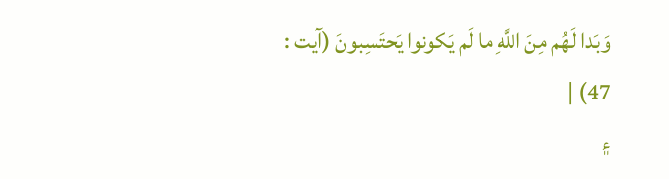وَبَدا لَهُم مِنَ اللَّهِ ما لَم يَكونوا يَحتَسِبونَ (آيت : 47) |
۽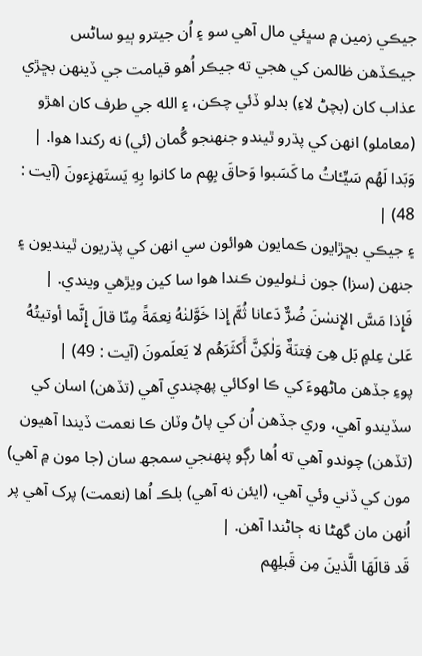جيڪي زمين ۾ سڀئي مال آھي سو ۽ اُن جيترو ٻيو ساڻس جيڪڏھن ظالمن کي ھجي ته جيڪر اُھو قيامت جي ڏينھن بڇڙي عذاب کان (بچڻ لاءِ) بدلو ڏئي چڪن، ۽ الله جي طرف کان اھڙو (معاملو) انھن کي پڌرو ٿيندو جنھنجو گُمان (ئي) نه رکندا ھوا. |
وَبَدا لَهُم سَيِّـٔاتُ ما كَسَبوا وَحاقَ بِهِم ما كانوا بِهِ يَستَهزِءونَ (آيت : 48) |
۽ جيڪي بڇڙايون ڪمايون ھوائون سي انھن کي پڌريون ٿينديون ۽ جنھن (سزا) جون ٺـٺوليون ڪندا ھوا سا کين ويڙھي ويندي. |
فَإِذا مَسَّ الإِنسٰنَ ضُرٌّ دَعانا ثُمَّ إِذا خَوَّلنٰهُ نِعمَةً مِنّا قالَ إِنَّما أوتيتُهُ عَلىٰ عِلمٍ بَل هِىَ فِتنَةٌ وَلٰكِنَّ أَكثَرَهُم لا يَعلَمونَ (آيت : 49) |
پوءِ جڏھن ماڻھوءَ کي ڪا اوکائي پھچندي آھي (تڏھن) اسان کي سڏيندو آھي، وري جڏھن اُن کي پاڻ وٽان ڪا نعمت ڏيندا آھيون (تڏھن) چوندو آھي ته اُھا رڳو پنھنجي سمجھ سان (جا مون ۾ آھي) مون کي ڏني وئي آھي، (ايئن نه آھي) بلڪ اُھا (نعمت) پرک آھي پر اُنھن مان گھڻا نه ڄاڻندا آھن. |
قَد قالَهَا الَّذينَ مِن قَبلِهِم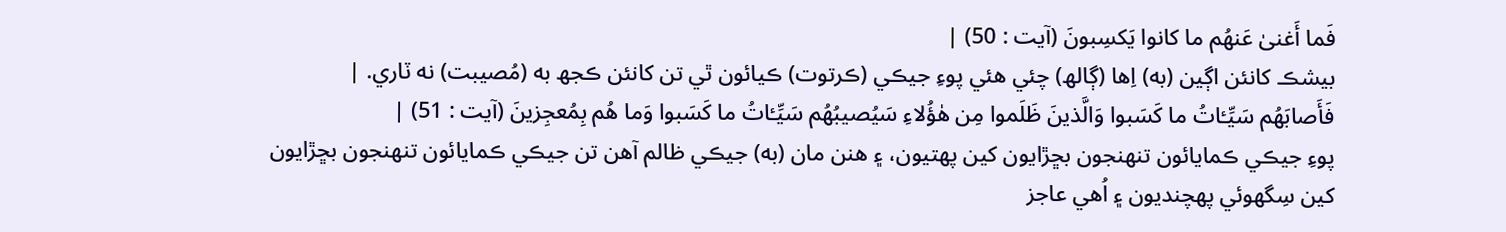فَما أَغنىٰ عَنهُم ما كانوا يَكسِبونَ (آيت : 50) |
بيشڪ کانئن اڳين (به) اِھا (ڳالھ) چئي ھئي پوءِ جيڪي (ڪرتوت) ڪيائون ٿي تن کانئن ڪجھ به (مُصيبت) نه ٽاري. |
فَأَصابَهُم سَيِّـٔاتُ ما كَسَبوا وَالَّذينَ ظَلَموا مِن هٰؤُلاءِ سَيُصيبُهُم سَيِّـٔاتُ ما كَسَبوا وَما هُم بِمُعجِزينَ (آيت : 51) |
پوءِ جيڪي ڪمايائون تنھنجون بڇڙايون کين پھتيون، ۽ ھنن مان (به) جيڪي ظالم آھن تن جيڪي ڪمايائون تنھنجون بڇڙايون کين سِگھوئي پھچنديون ۽ اُھي عاجز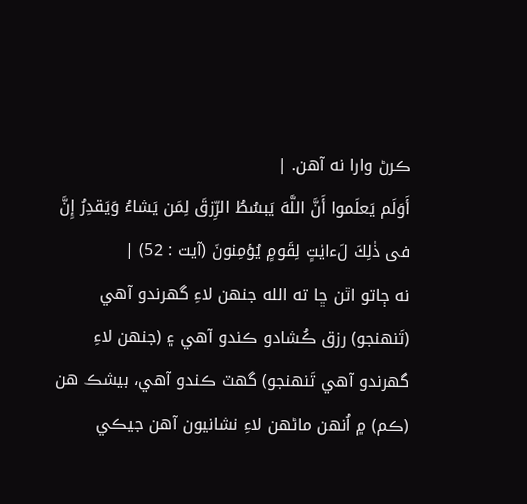ڪرڻ وارا نه آھن. |
أَوَلَم يَعلَموا أَنَّ اللَّهَ يَبسُطُ الرِّزقَ لِمَن يَشاءُ وَيَقدِرُ إِنَّ فى ذٰلِكَ لَءايٰتٍ لِقَومٍ يُؤمِنونَ (آيت : 52) |
نه ڄاتو اٿن ڇا ته الله جنھن لاءِ گھرندو آھي (تَنھنجو) رزق ڪُشادو ڪندو آھي ۽ (جنھن لاءِ گھرندو آھي تَنھنجو) گھٽ ڪندو آھي، بيشڪ ھن (ڪم) ۾ اُنھن ماڻھن لاءِ نشانيون آھن جيڪي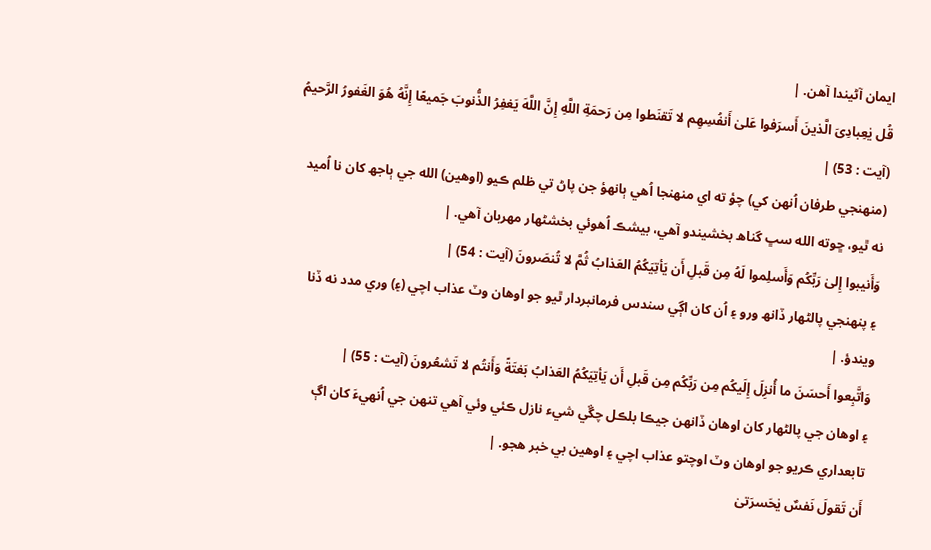ايمان آڻيندا آھن. |
قُل يٰعِبادِىَ الَّذينَ أَسرَفوا عَلىٰ أَنفُسِهِم لا تَقنَطوا مِن رَحمَةِ اللَّهِ إِنَّ اللَّهَ يَغفِرُ الذُّنوبَ جَميعًا إِنَّهُ هُوَ الغَفورُ الرَّحيمُ (آيت : 53) |
(منھنجي طرفان اُنھن کي) چؤ ته اي منھنجا اُھي ٻانھؤ جن پاڻ تي ظلم ڪيو (اوھين) الله جي ٻاجھ کان نا اُميد نه ٿيو، ڇوته الله سڀ گناھ بخشيندو آھي، بيشڪ اُھوئي بخشڻھار مھربان آھي. |
وَأَنيبوا إِلىٰ رَبِّكُم وَأَسلِموا لَهُ مِن قَبلِ أَن يَأتِيَكُمُ العَذابُ ثُمَّ لا تُنصَرونَ (آيت : 54) |
۽ پنھنجي پالڻھار ڏانھ ورو ۽ اُن کان اڳي سندس فرمانبردار ٿيو جو اوھان وٽ عذاب اچي (۽) وري مدد نه ڏنا ويندؤ. |
وَاتَّبِعوا أَحسَنَ ما أُنزِلَ إِلَيكُم مِن رَبِّكُم مِن قَبلِ أَن يَأتِيَكُمُ العَذابُ بَغتَةً وَأَنتُم لا تَشعُرونَ (آيت : 55) |
۽ اوھان جي پالڻھار کان اوھان ڏانھن جيڪا بلڪل چڱي شيء نازل ڪئي وئي آھي تنھن جي اُنھيءَ کان اڳ تابعداري ڪريو جو اوھان وٽ اوچتو عذاب اچي ۽ اوھين بي خبر ھجو. |
أَن تَقولَ نَفسٌ يٰحَسرَتىٰ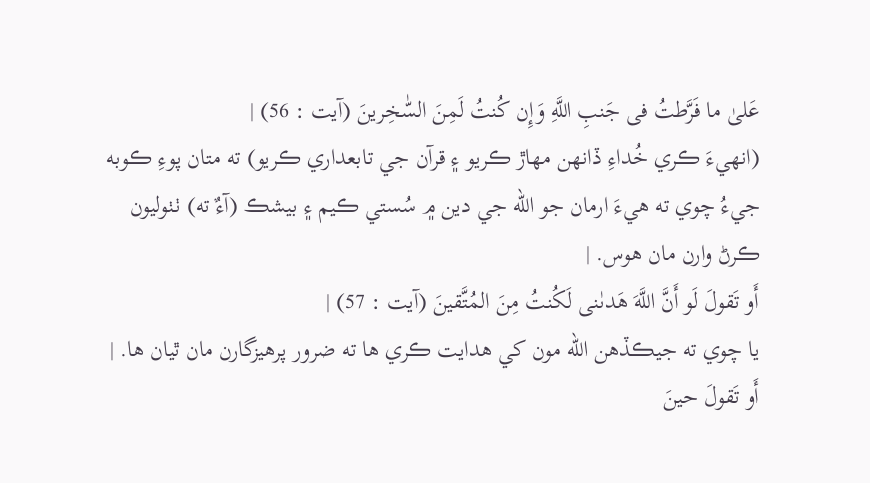عَلىٰ ما فَرَّطتُ فى جَنبِ اللَّهِ وَإِن كُنتُ لَمِنَ السّٰخِرينَ (آيت : 56) |
(انھيءَ ڪري خُداءِ ڏانھن مھاڙ ڪريو ۽ قرآن جي تابعداري ڪريو) ته متان پوءِ ڪوبه جيءُ چوي ته ھيءَ ارمان جو الله جي دين ۾ سُستي ڪيم ۽ بيشڪ (آءٌ ته) ٺـٺوليون ڪرڻ وارن مان ھوس. |
أَو تَقولَ لَو أَنَّ اللَّهَ هَدىٰنى لَكُنتُ مِنَ المُتَّقينَ (آيت : 57) |
يا چوي ته جيڪڏھن الله مون کي ھدايت ڪري ھا ته ضرور پرھيزگارن مان ٿيان ھا. |
أَو تَقولَ حينَ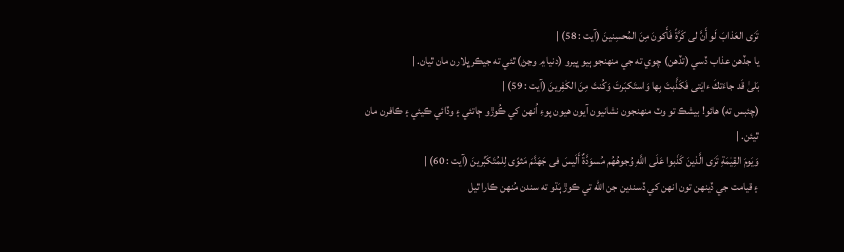تَرَى العَذابَ لَو أَنَّ لى كَرَّةً فَأَكونَ مِنَ المُحسِنينَ (آيت : 58) |
يا جڏھن عذاب ڏسي (تڏھن) چوي ته جي منھنجو ٻيو ڀيرو (دنيا ۾ وڃڻ) ٿئي ته جيڪر ڀلارن مان ٿيان. |
بَلىٰ قَد جاءَتكَ ءايٰتى فَكَذَّبتَ بِها وَاستَكبَرتَ وَكُنتَ مِنَ الكٰفِرينَ (آيت : 59) |
(چئبس ته) ھائو! بيشڪ تو وٽ منھنجون نشانيون آيون ھيون پوءِ اُنھن کي ڪُوڙو ڄاتئي ۽ وڏائي ڪيئي ۽ ڪافرن مان ٿيئن. |
وَيَومَ القِيٰمَةِ تَرَى الَّذينَ كَذَبوا عَلَى اللَّهِ وُجوهُهُم مُسوَدَّةٌ أَلَيسَ فى جَهَنَّمَ مَثوًى لِلمُتَكَبِّرينَ (آيت : 60) |
۽ قيامت جي ڏينھن تون انھن کي ڏسندين جن الله تي ڪوڙ ٻَڌو ته سندن مُنھن ڪارا ٿيل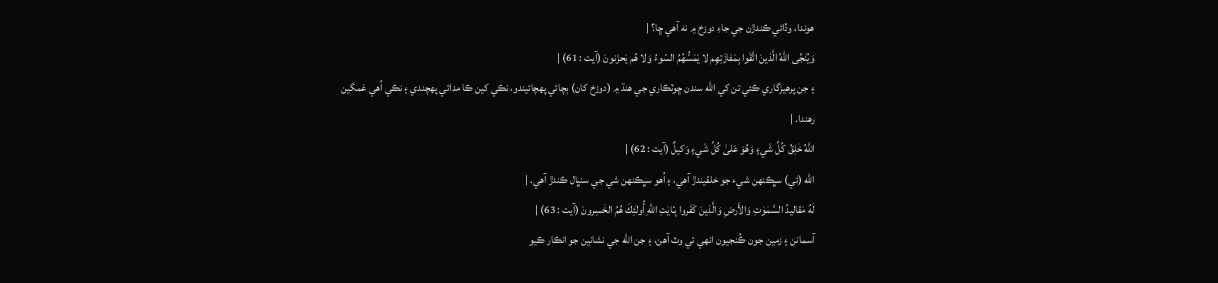ھوندا، وڏائي ڪندڙن جي جاءِ دوزخ ۾ نه آھي ڇا؟ |
وَيُنَجِّى اللَّهُ الَّذينَ اتَّقَوا بِمَفازَتِهِم لا يَمَسُّهُمُ السّوءُ وَلا هُم يَحزَنونَ (آيت : 61) |
۽ جن پرھيزگاري ڪئي تن کي الله سندن ڇوٽڪاري جي ھنڌ ۾ (دوزخ کان) بچائي پھچائيندو، نڪي کين ڪا مدائي پھچندي ۽ نڪي اُھي غمگين رھندا. |
اللَّهُ خٰلِقُ كُلِّ شَيءٍ وَهُوَ عَلىٰ كُلِّ شَيءٍ وَكيلٌ (آيت : 62) |
الله (ئي) سڀڪنھن شيء جو خلقيندڙ آھي، ۽ اُھو سڀڪنھن شي جي سنڀال ڪندڙ آھي. |
لَهُ مَقاليدُ السَّمٰوٰتِ وَالأَرضِ وَالَّذينَ كَفَروا بِـٔايٰتِ اللَّهِ أُولٰئِكَ هُمُ الخٰسِرونَ (آيت : 63) |
آسمانن ۽ زمين جون ڪُنجيون انھي ئي وٽ آھن، ۽ جن الله جي نشانين جو انڪار ڪيو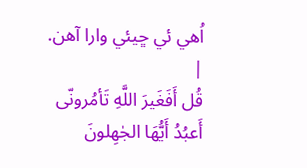اُھي ئي ڇيئي وارا آھن. |
قُل أَفَغَيرَ اللَّهِ تَأمُرونّى أَعبُدُ أَيُّهَا الجٰهِلونَ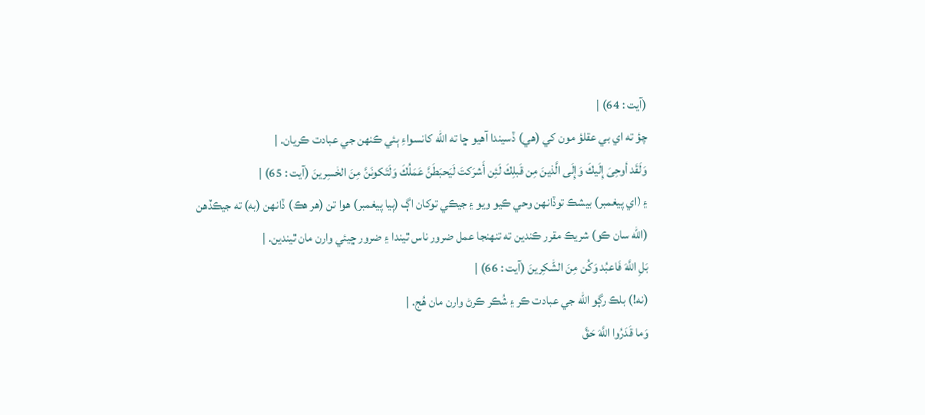(آيت : 64) |
چؤ ته اي بي عقلؤ مون کي (ھي) ڏسيندا آھيو ڇا ته الله کانسواءِ ٻئي ڪنھن جي عبادت ڪريان. |
وَلَقَد أوحِىَ إِلَيكَ وَإِلَى الَّذينَ مِن قَبلِكَ لَئِن أَشرَكتَ لَيَحبَطَنَّ عَمَلُكَ وَلَتَكونَنَّ مِنَ الخٰسِرينَ (آيت : 65) |
۽ (اي پيغمبر) بيشڪ توڏانھن وحي ڪيو ويو ۽ جيڪي توکان اڳ (ٻيا پيغمبر) ھوا تن (ھر ھڪ) ڏانھن (به) ته جيڪڏھن (الله سان ڪو) شريڪ مقرر ڪندين ته تنھنجا عمل ضرور ناس ٿيندا ۽ ضرور ڇيئي وارن مان ٿيندين. |
بَلِ اللَّهَ فَاعبُد وَكُن مِنَ الشّٰكِرينَ (آيت : 66) |
(نه!) بلڪ رڳو الله جي عبادت ڪر ۽ شُڪر ڪرڻ وارن مان ھُج. |
وَما قَدَرُوا اللَّهَ حَقَّ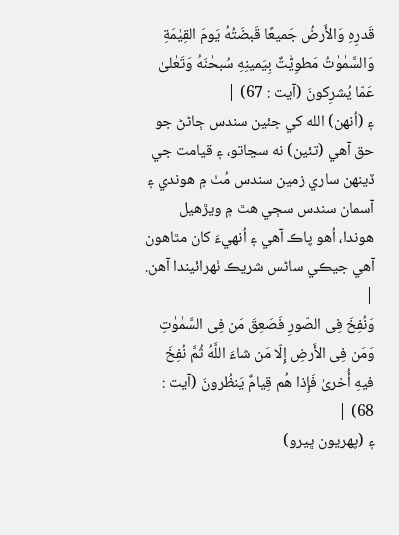قَدرِهِ وَالأَرضُ جَميعًا قَبضَتُهُ يَومَ القِيٰمَةِ وَالسَّمٰوٰتُ مَطوِيّٰتٌ بِيَمينِهِ سُبحٰنَهُ وَتَعٰلىٰ عَمّا يُشرِكونَ (آيت : 67) |
۽ (اُنھن) الله کي جئين سندس ڄاڻڻ جو حق آھي (تئين) نه سڃاتو، ۽ قيامت جي ڏينھن ساري زمين سندس مُٺ ۾ ھوندي ۽ آسمان سندس سڄي ھٿ ۾ ويڙھيل ھوندا، اُھو پاڪ آھي ۽ اُنھيءَ کان مٿاھون آھي جيڪي ساڻس شريڪ ٺھرائيندا آھن. |
وَنُفِخَ فِى الصّورِ فَصَعِقَ مَن فِى السَّمٰوٰتِ وَمَن فِى الأَرضِ إِلّا مَن شاءَ اللَّهُ ثُمَّ نُفِخَ فيهِ أُخرىٰ فَإِذا هُم قِيامٌ يَنظُرونَ (آيت : 68) |
۽ (پھريون ڀيرو)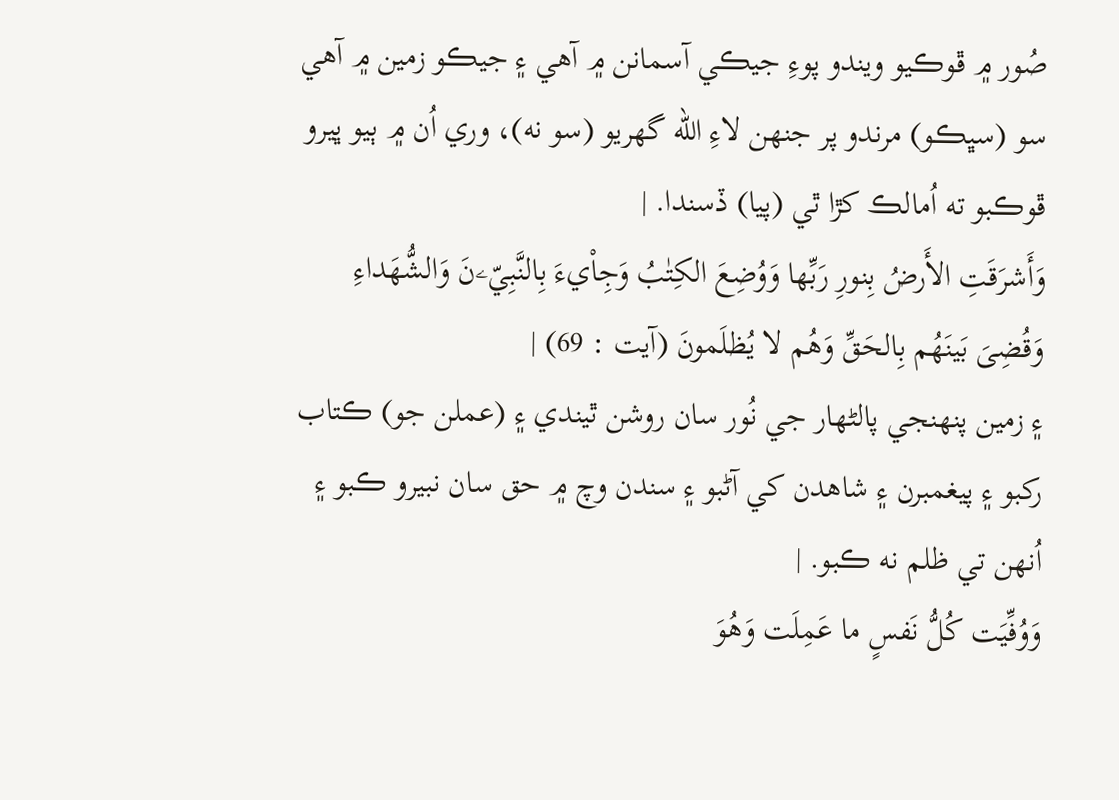صُور ۾ ڦوڪيو ويندو پوءِ جيڪي آسمانن ۾ آھي ۽ جيڪو زمين ۾ آھي سو (سڀڪو) مرندو پر جنھن لاءِ الله گھريو (سو نه)، وري اُن ۾ ٻيو ڀيرو ڦوڪبو ته اُمالڪ کڙا ٿي (پيا) ڏسندا. |
وَأَشرَقَتِ الأَرضُ بِنورِ رَبِّها وَوُضِعَ الكِتٰبُ وَجِا۟يءَ بِالنَّبِيّۦنَ وَالشُّهَداءِ وَقُضِىَ بَينَهُم بِالحَقِّ وَهُم لا يُظلَمونَ (آيت : 69) |
۽ زمين پنھنجي پالڻھار جي نُور سان روشن ٿيندي ۽ (عملن جو) ڪتاب رکبو ۽ پيغمبرن ۽ شاھدن کي آڻبو ۽ سندن وچ ۾ حق سان نبيرو ڪبو ۽ اُنھن تي ظلم نه ڪبو. |
وَوُفِّيَت كُلُّ نَفسٍ ما عَمِلَت وَهُوَ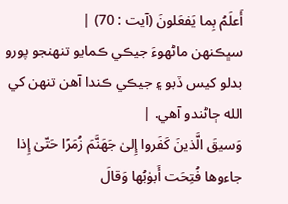أَعلَمُ بِما يَفعَلونَ (آيت : 70) |
سڀڪنھن ماڻھوءَ جيڪي ڪمايو تنھنجو پورو بدلو کيس ڏبو ۽ جيڪي ڪندا آھن تنھن کي الله ڄاڻندو آھي. |
وَسيقَ الَّذينَ كَفَروا إِلىٰ جَهَنَّمَ زُمَرًا حَتّىٰ إِذا جاءوها فُتِحَت أَبوٰبُها وَقالَ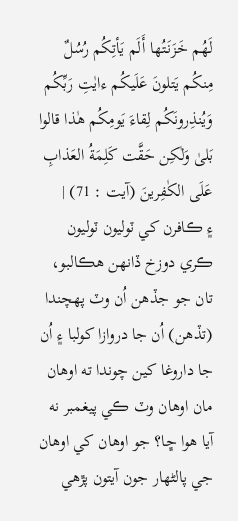لَهُم خَزَنَتُها أَلَم يَأتِكُم رُسُلٌ مِنكُم يَتلونَ عَلَيكُم ءايٰتِ رَبِّكُم وَيُنذِرونَكُم لِقاءَ يَومِكُم هٰذا قالوا بَلىٰ وَلٰكِن حَقَّت كَلِمَةُ العَذابِ عَلَى الكٰفِرينَ (آيت : 71) |
۽ ڪافرن کي ٽوليون ٽوليون ڪري دوزخ ڏانھن ھڪالبو، تان جو جڏھن اُن وٽ پھچندا (تڏھن) اُن جا دروازا کولبا ۽ اُن جا داروغا کين چوندا ته اوھان مان اوھان وٽ ڪي پيغمبر نه آيا ھوا ڇا؟ جو اوھان کي اوھان جي پالڻھار جون آيتون پڙھي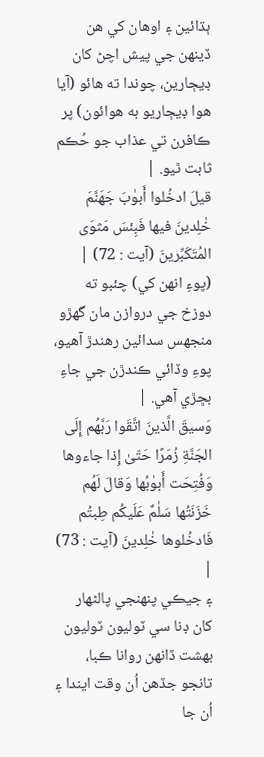ٻڌائين ۽ اوھان کي ھن ڏينھن جي پيش اچڻ کان ڊيڄارين، چوندا ته ھائو (آيا ھوا ڊيڄاريو به ھوائون) پر ڪافرن تي عذاب جو حُڪم ثابت ٿيو. |
قيلَ ادخُلوا أَبوٰبَ جَهَنَّمَ خٰلِدينَ فيها فَبِئسَ مَثوَى المُتَكَبِّرينَ (آيت : 72) |
(پوءِ انھن کي) چئبو ته دوزخ جي دروازن مان گھڙو منجھس سدائين رھندڙ آھيو، پوءِ وڏائي ڪندڙن جي جاءِ بڇڙي آھي. |
وَسيقَ الَّذينَ اتَّقَوا رَبَّهُم إِلَى الجَنَّةِ زُمَرًا حَتّىٰ إِذا جاءوها وَفُتِحَت أَبوٰبُها وَقالَ لَهُم خَزَنَتُها سَلٰمٌ عَلَيكُم طِبتُم فَادخُلوها خٰلِدينَ (آيت : 73) |
۽ جيڪي پنھنجي پالڻھار کان ڊنا سي ٽوليون ٽوليون بھشت ڏانھن روانا ڪبا، تانجو جڏھن اُن وقت ايندا ۽ اُن جا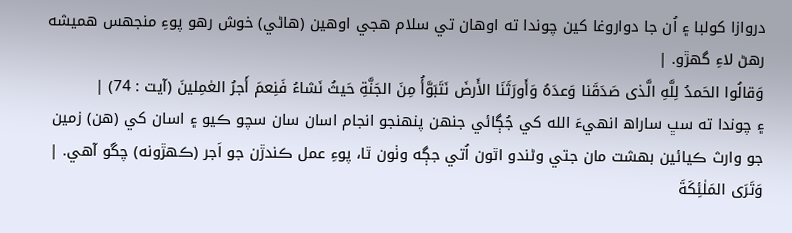دروازا کولبا ۽ اُن جا دواروغا کين چوندا ته اوھان تي سلام ھجي اوھين (ھاڻي) خوش رھو پوءِ منجھس ھميشه رھڻ لاءِ گھڙو. |
وَقالُوا الحَمدُ لِلَّهِ الَّذى صَدَقَنا وَعدَهُ وَأَورَثَنَا الأَرضَ نَتَبَوَّأُ مِنَ الجَنَّةِ حَيثُ نَشاءُ فَنِعمَ أَجرُ العٰمِلينَ (آيت : 74) |
۽ چوندا ته سڀ ساراھ انھيءَ الله کي جُڳائي جنھن پنھنجو انجام اسان سان سچو ڪيو ۽ اسان کي (ھن) زمين جو وارث ڪيائين بھشت مان جتي وڻندو اٿون اُتي جڳه وٺون ٿا، پوءِ عمل ڪندڙن جو اَجر (ڪھڙونه) چڱو آھي. |
وَتَرَى المَلٰئِكَةَ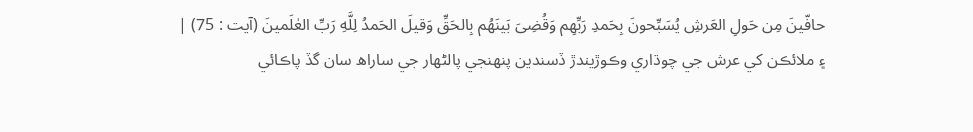حافّينَ مِن حَولِ العَرشِ يُسَبِّحونَ بِحَمدِ رَبِّهِم وَقُضِىَ بَينَهُم بِالحَقِّ وَقيلَ الحَمدُ لِلَّهِ رَبِّ العٰلَمينَ (آيت : 75) |
۽ ملائڪن کي عرش جي چوڌاري وڪوڙيندڙ ڏسندين پنھنجي پالڻھار جي ساراھ سان گڏ پاڪائي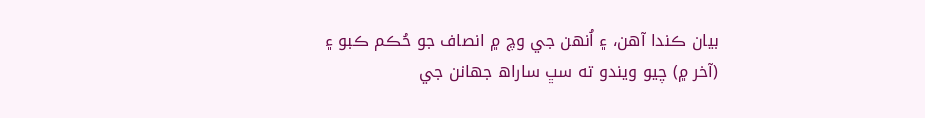بيان ڪندا آھن، ۽ اُنھن جي وچ ۾ انصاف جو حُڪم ڪبو ۽ (آخر ۾) چيو ويندو ته سڀ ساراھ جھانن جي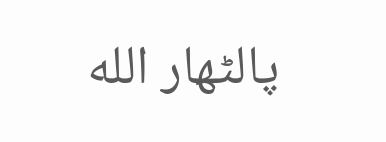پالڻھار الله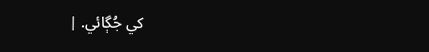کي جُڳائي. |